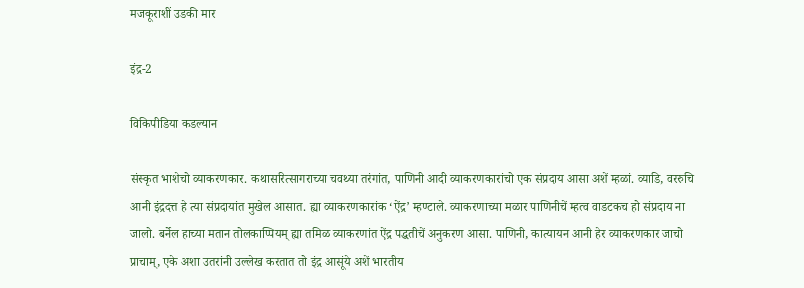मजकूराशीं उडकी मार

इंद्र-2

विकिपीडिया कडल्यान

संस्कृत भाशेचो व्याकरणकार. कथासरित्सागराच्या चवथ्या तरंगांत, पाणिनी आदी व्याकरणकारांचो एक संप्रदाय आसा अशें म्हळां. व्याडि, वररुचि आनी इंद्रदत्त हे त्या संप्रदायांत मुखेल आसात. ह्या व्याकरणकारांक ‘ऐंद्र’ म्हण्टाले. व्याकरणाच्या मळार पाणिनीचें म्हत्व वाडटकच हो संप्रदाय ना जालो. बर्नेल हाच्या मतान तोलकाप्पियम् ह्या तमिळ व्याकरणांत ऐंद्र पद्धतीचें अनुकरण आसा. पाणिनी, कात्यायन आनी हेर व्याकरणकार जाचो प्राचाम्, एके अशा उतरांनी उल्लेख करतात तो इंद्र आसूंये अशें भारतीय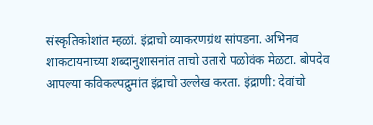संस्कृतिकोशांत म्हळां. इंद्राचो व्याकरणग्रंथ सांपडना. अभिनव शाकटायनाच्या शब्दानुशासनांत ताचो उतारो पळोवंक मेळटा. बोपदेव आपल्या कविकल्पद्रुमांत इंद्राचो उल्लेख करता. इंद्राणी: देवांचो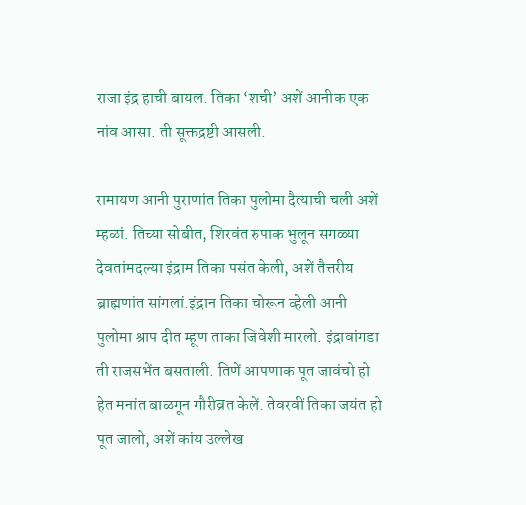राजा इंद्र हाची बायल. तिका ‘शची’ अशें आनीक एक नांव आसा. ती सूक्तद्रष्टी आसली.

रामायण आनी पुराणांत तिका पुलोमा दैत्याची चली अशें म्हळां. तिच्या सोबीत, शिरवंत रुपाक भुलून सगळ्या देवतांमदल्या इंद्राम तिका पसंत केली, अशें तैत्तरीय ब्राह्मणांत सांगलां.इंद्रान तिका चोरून व्हेली आनी पुलोमा श्राप दीत म्हूण ताका जिवेशी मारलो. इंद्रावांगडा ती राजसभेंत बसताली. तिणें आपणाक पूत जावंचो हो हेत मनांत बाळगून गौरीव्रत केलें. तेवरवीं तिका जयंत हो पूत जालो, अशें कांय उल्लेख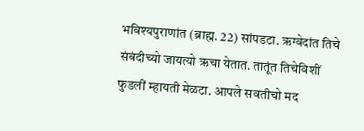भविश्यपुराणांत (ब्राह्म. 22) सांपडटा. ऋग्वेदांत तिचे संबंदीच्यो जायत्यो ऋचा येतात. तातूंत तिचेविशीं फुडलीं म्हायती मेळटा. आपले सवतीचो मद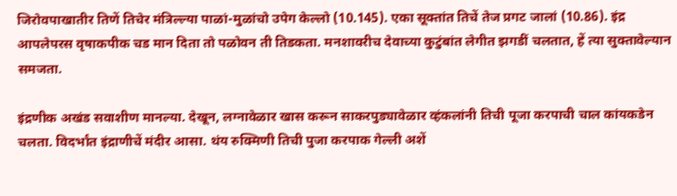जिरोवपाखातीर तिणें तिचेर मंत्रिल्ल्या पाळां-मुळांचो उपेग केल्लो (10.145). एका सूक्तांत तिचें तेज प्रगट जालां (10.86). इंद्र आपलेपरस वृषाकपीक चड मान दिता तो पळोवन ती तिडकता. मनशावरीच देवाच्या कुटुंबांत लेगीत झगडीं चलतात, हें त्या सुक्तावेल्यान समजता.

इंद्रणीक अखंड सवाशीण मानल्या. देखून, लग्नावेळार खास करून साकरपुड्यावेळार व्हंकलांनी तिची पूजा करपाची चाल कांयकडेन चलता. विदर्भांत इंद्राणीचें मंदीर आसा. थंय रुक्मिणी तिची पुजा करपाक गेल्ली अशें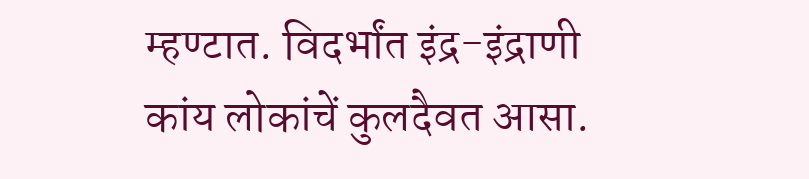म्हण्टात. विदर्भांत इंद्र-इंद्राणी कांय लोकांचें कुलदैवत आसा.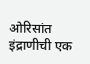ओरिसांत इंद्राणीची एक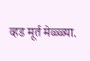व्हड मूर्त मेळ्ळ्या.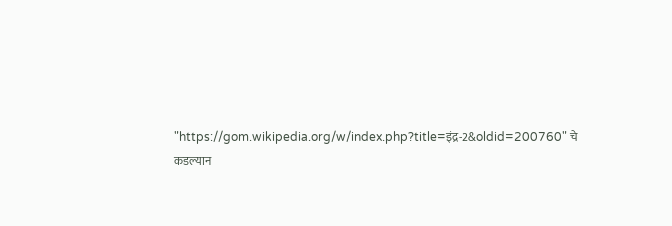"https://gom.wikipedia.org/w/index.php?title=इंद्र-2&oldid=200760" चे कडल्यान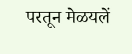परतून मेळयलें